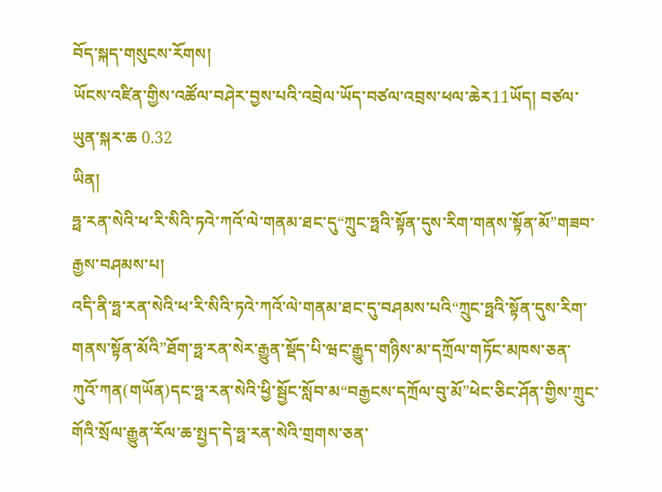བོད་སྐད་གསུངས་རོགས།
ཡོངས་འཛིན་གྱིས་འཚོལ་བཤེར་བྱས་པའི་འབྲེལ་ཡོད་བཙལ་འབྲས་ཕལ་ཆེར11ཡོད། བཙལ་ཡུན་སྐར་ཆ 0.32
ཡིན།
ཧྥ་རན་སེའི་ཕ་རི་སིའི་ཏའེ་ཀའོ་ལེ་གནམ་ཐང་དུ“ཀྲུང་ཧྥའི་སྟོན་དུས་རིག་གནས་སྟོན་མོ”གཟབ་རྒྱས་བཤམས་པ།
འདི་ནི་ཧྥ་རན་སེའི་ཕ་རི་སིའི་ཏའེ་ཀའོ་ལེ་གནམ་ཐང་དུ་བཤམས་པའི“ཀྲུང་ཧྥའི་སྟོན་དུས་རིག་གནས་སྟོན་མོའི”ཐོག་ཧྥ་རན་སེར་རྒྱུན་སྡོད་པི་ཝང་རྒྱུད་གཉིས་མ་དཀྲོལ་གཏོང་མཁས་ཅན་ཀུའོ་ཀན(གཡོན)དང་ཧྥ་རན་སེའི་ཕྱི་སྦྱོང་སློབ་མ“བརྒྱངས་དཀྲོལ་བུ་མོ”ཕེང་ཅིང་ཤོན་གྱིས་ཀྲུང་གོའི་སྲོལ་རྒྱུན་རོལ་ཆ་སྤྱད་དེ་ཧྥ་རན་སེའི་གྲགས་ཅན་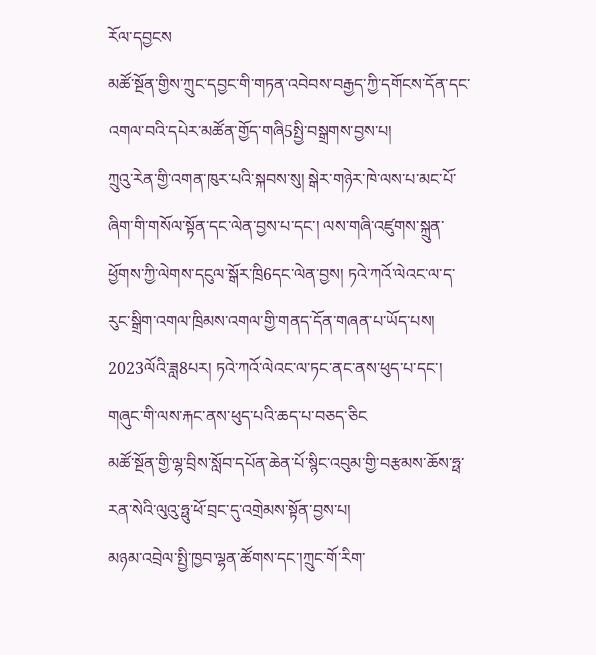རོལ་དབྱངས
མཚོ་སྔོན་གྱིས་ཀྲུང་དབྱང་གི་གཏན་འབེབས་བརྒྱད་ཀྱི་དགོངས་དོན་དང་འགལ་བའི་དཔེར་མཚོན་གྱོད་གཞི5སྤྱི་བསྒྲགས་བྱས་པ།
ཀྲུའུ་རེན་གྱི་འགན་ཁུར་པའི་སྐབས་སུ། སྒེར་གཉེར་ཁེ་ལས་པ་མང་པོ་ཞིག་གི་གསོལ་སྟོན་དང་ལེན་བྱས་པ་དང་། ལས་གཞི་འཛུགས་སྐྲུན་ཕྱོགས་ཀྱི་ལེགས་དངུལ་སྒོར་ཁྲི6དང་ལེན་བྱས། ཏའེ་ཀའོ་ལེའང་ལ་ད་རུང་སྒྲིག་འགལ་ཁྲིམས་འགལ་གྱི་གནད་དོན་གཞན་པ་ཡོད་པས། 2023ལོའི་ཟླ8པར། ཏའེ་ཀའོ་ལེའང་ལ་ཏང་ནང་ནས་ཕུད་པ་དང་། གཞུང་གི་ལས་རྐང་ནས་ཕུད་པའི་ཆད་པ་བཅད་ཅིང
མཚོ་སྔོན་གྱི་ལྷ་བྲིས་སློབ་དཔོན་ཆེན་པོ་སྙིང་འབུམ་གྱི་བརྩམས་ཆོས་ཧྥ་རན་སེའི་ལུའུ་ཧྥུ་ཕོ་བྲང་དུ་འགྲེམས་སྟོན་བྱས་པ།
མཉམ་འབྲེལ་སྤྱི་ཁྱབ་ལྷན་ཚོགས་དང་།ཀྲུང་གོ་རིག་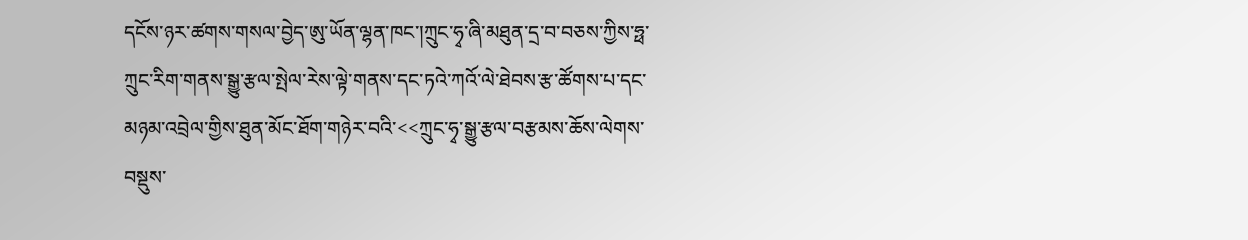དངོས་ཉར་ཚགས་གསལ་བྱེད་ཨུ་ཡོན་ལྷན་ཁང་།ཀྲུང་ཧྭ་ཞི་མཐུན་དྲ་བ་བཅས་ཀྱིས་ཧྥ་ཀྲུང་རིག་གནས་སྒྱུ་རྩལ་སྤེལ་རེས་ལྟེ་གནས་དང་ཏའེ་ཀའོ་ལེ་ཐེབས་རྩ་ཚོགས་པ་དང་མཉམ་འབྲེལ་གྱིས་ཐུན་མོང་ཐོག་གཉེར་བའི་<<ཀྲུང་ཧྭ་སྒྱུ་རྩལ་བརྩམས་ཆོས་ལེགས་བསྡུས་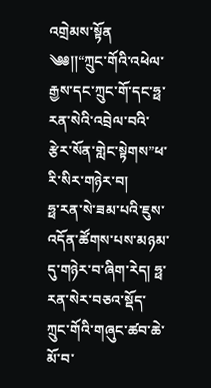འགྲེམས་སྟོན
༄༅།།“ཀྲུང་གོའི་འཕེལ་རྒྱས་དང་ཀྲུང་གོ་དང་ཧྥ་རན་སེའི་འབྲེལ་བའི་ རྩེར་སོན་གླེང་སྟེགས”ཕ་རི་སིར་གཉེར་བ།
ཧྥ་རན་སེ་ཟམ་པའི་ཇུས་འདོན་ཚོགས་པས་མཉམ་དུ་གཉེར་བ་ཞིག་རེད། ཧྥ་རན་སེར་བཅའ་སྡོད་ཀྲུང་གོའི་གཞུང་ཚབ་ཆེ་མོ་བ་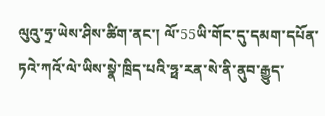ལུའུ་ཧྲ་ཡེས་ཤིས་ཚིག་ནང་། ལོ་55ཡི་གོང་དུ་དམག་དཔོན་ཏའེ་ཀའོ་ལེ་ཡིས་སྣེ་ཁྲིད་པའི་ཧྥ་རན་སེ་ནི་ནུབ་རྒྱུད་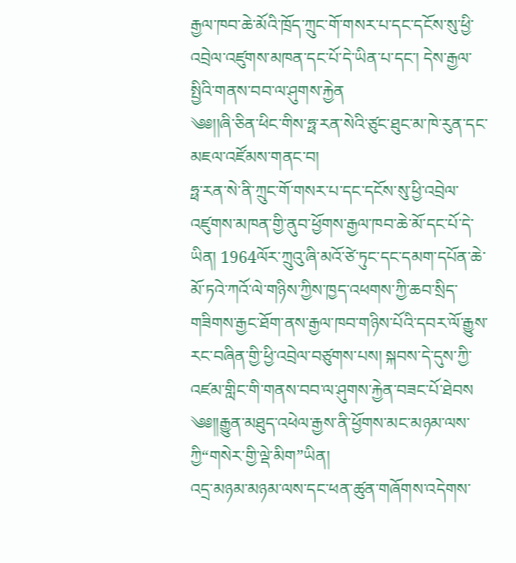རྒྱལ་ཁབ་ཆེ་མོའི་ཁྲོད་ཀྲུང་གོ་གསར་པ་དང་དངོས་སུ་ཕྱི་འབྲེལ་འཛུགས་མཁན་དང་པོ་དེ་ཡིན་པ་དང་། དེས་རྒྱལ་སྤྱིའི་གནས་བབ་ལ་ཤུགས་རྐྱེན
༄༅།།ཞི་ཅིན་ཕིང་གིས་ཧྥ་རན་སེའི་ཙུང་ཐུང་མ་ཁེ་རུན་དང་མཇལ་འཛོམས་གནང་བ།
ཧྥ་རན་སེ་ནི་ཀྲུང་གོ་གསར་པ་དང་དངོས་སུ་ཕྱི་འབྲེལ་འཛུགས་མཁན་གྱི་ནུབ་ཕྱོགས་རྒྱལ་ཁབ་ཆེ་མོ་དང་པོ་དེ་ཡིན། 1964ལོར་ཀྲུའུ་ཞི་མའོ་ཙེ་ཏུང་དང་དམག་དཔོན་ཆེ་མོ་ཏའེ་ཀའོ་ལེ་གཉིས་ཀྱིས་ཁྱད་འཕགས་ཀྱི་ཆབ་སྲིད་གཟིགས་རྒྱང་ཐོག་ནས་རྒྱལ་ཁབ་གཉིས་པོའི་དབར་ལོ་རྒྱུས་རང་བཞིན་གྱི་ཕྱི་འབྲེལ་བཙུགས་པས། སྐབས་དེ་དུས་ཀྱི་འཛམ་གླིང་གི་གནས་བབ་ལ་ཤུགས་རྐྱེན་བཟང་པོ་ཐེབས
༄༅༎རྒྱུན་མཐུད་འཕེལ་རྒྱས་ནི་ཕྱོགས་མང་མཉམ་ལས་ཀྱི“གསེར་གྱི་ལྡེ་མིག”ཡིན།
འདྲ་མཉམ་མཉམ་ལས་དང་ཕན་ཚུན་གཞོགས་འདེགས་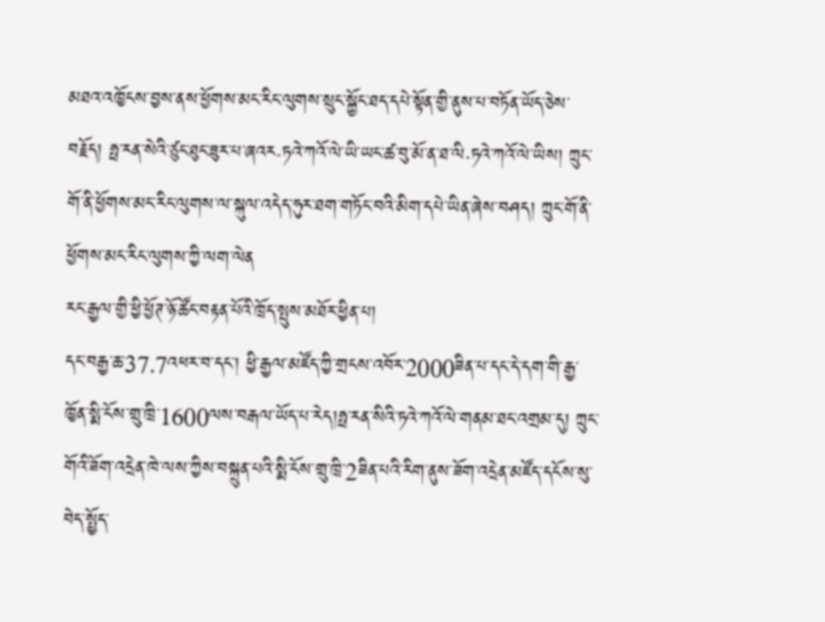མཐའ་འཁྱོངས་བྱས་ནས་ཕྱོགས་མང་རིང་ལུགས་སྲུང་སྐྱོང་ཐད་དཔེ་སྟོན་གྱི་ནུས་པ་བཏོན་ཡོད་ཅེས་བརྗོད། ཧྥ་རན་སེའི་ཙུང་ཐུང་ཟུར་པ་ཞའར·ཏའེ་ཀའོ་ལེ་ཡི་ཡང་ཚ་བུ་མོ་ན་ཐ་ལི·ཏའེ་ཀའོ་ལེ་ཡིས། ཀྲུང་གོ་ནི་ཕྱོགས་མང་རིང་ལུགས་ལ་སྐུལ་འདེད་ཧུར་ཐག་གཏོང་བའི་མིག་དཔེ་ཡིན་ཞེས་བཤད། ཀྲུང་གོ་ནི་ཕྱོགས་མང་རིང་ལུགས་ཀྱི་ལག་ལེན
རང་རྒྱལ་གྱི་ཕྱི་ཕྱོཊ་ཉོ་ཚོང་བརྟན་པོའི་ཁྲོད་སྤུས་མཐོར་ཕྱིན་པ།
དང་བརྒྱ་ཆ་37.7འཕར་བ་དང་། ཕྱི་རྒྱལ་མཛོད་ཀྱི་གྲངས་འབོར་2000ཟིན་པ་དང་དེ་དག་གི་རྒྱ་ཁྱོན་སྨི་ངོས་གྲུ་ཁྲི་1600ལས་བརྒལ་ཡོད་པ་རེད།ཧྥ་རན་སིའི་ཏའེ་ཀའོ་ལེ་གནམ་ཐང་འགྲམ་དུ། ཀྲུང་གོའི་ཟོག་འདྲེན་ཁེ་ལས་ཀྱིས་བསྐྲུན་པའི་སྨི་ངོས་གྲུ་ཁྲི་2ཟིན་པའི་རིག་ནུས་ཟོག་འདྲེན་མཛོད་དངོས་སུ་བེད་སྤྱོད་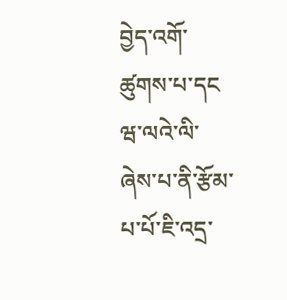བྱེད་འགོ་ཚུགས་པ་དང
ཝ་ལའེ་ལི་ཞེས་པ་ནི་རྩོམ་པ་པོ་ཇི་འདྲ་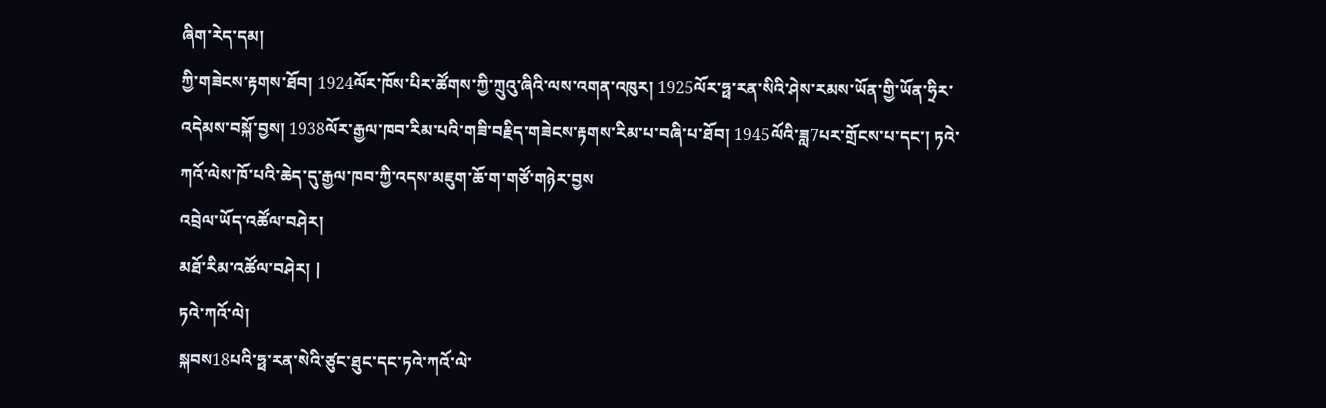ཞིག་རེད་དམ།
ཀྱི་གཟེངས་རྟགས་ཐོབ། 1924ལོར་ཁོས་པིར་ཚོགས་ཀྱི་ཀྲུའུ་ཞིའི་ལས་འགན་འཁུར། 1925ལོར་ཧྥ་རན་སིའི་ཤེས་རམས་ཡོན་གྱི་ཡོན་ཧྲིར་འདེམས་བསྐོ་བྱས། 1938ལོར་རྒྱལ་ཁབ་རིམ་པའི་གཟི་བརྗིད་གཟེངས་རྟགས་རིམ་པ་བཞི་པ་ཐོབ། 1945ལོའི་ཟླ7པར་གྲོངས་པ་དང་། ཏའེ་ཀའོ་ལེས་ཁོ་པའི་ཆེད་དུ་རྒྱལ་ཁབ་ཀྱི་འདས་མཇུག་ཆོ་ག་གཙོ་གཉེར་བྱས
འབྲེལ་ཡོད་འཚོལ་བཤེར།
མཐོ་རིམ་འཚོལ་བཤེར། |
ཏའེ་ཀའོ་ལེ།
སྐབས18པའི་ཧྥ་རན་སེའི་ཙུང་ཐུང་དང་ཏའེ་ཀའོ་ལེ་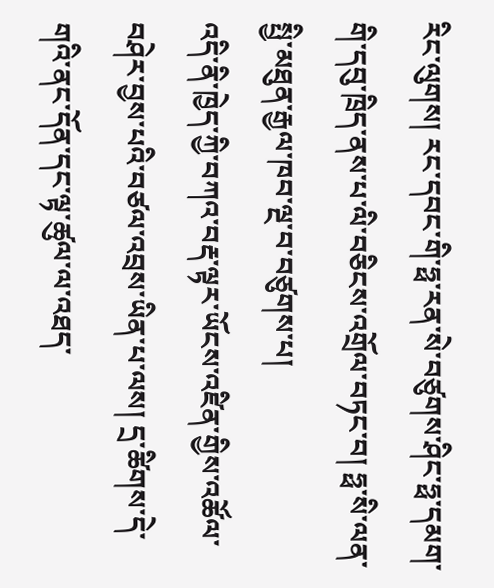རིང་ལུགས། རང་དབང་གི་ཧྥ་རན་སེ་བཙུགས་ཤིང་ཧྥ་དམག་གི་དབུ་ཁྲིད་ནས་པ་ལི་བཅིངས་འགྲོལ་བཏང་བ། ཧྥ་སི་ལན་སྤྱི་མཐུན་རྒྱལ་ཁབ་ལྔ་བ་བཙུགས་པ།
འདི་ནི་ཁྱེད་ཀྱི་བཀའ་བརྡ་ལྟར་ཡོངས་འཛིན་གྱིས་འཚོལ་བཤེར་བྱས་པའི་བཙལ་འབྲས་ཡིན་པ་ལས། དྲ་ཚིགས་དེ་གའི་ནང་དོན་དང་ལྟ་ཚུལ་ལ་འཐད་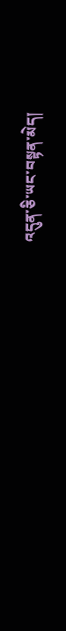འདུན་ཅི་ཡང་བསྟན་མེད།